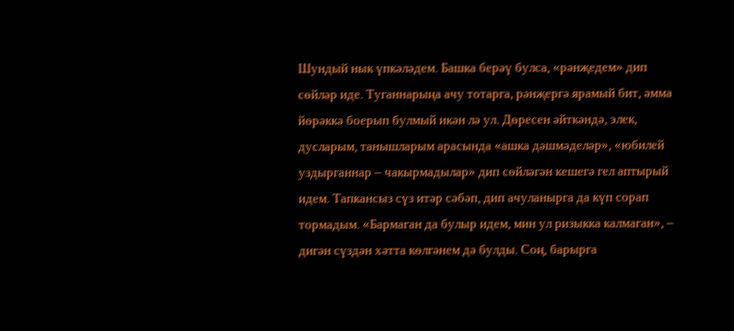Шундый нык үпкәләдем. Башка берәү булса, «рәнҗедем» дип сөйләр иде. Туганнарыңа ачу тотарга, рәнҗергә ярамый бит, әмма йөрәккә боерып булмый икән лә ул. Дөресен әйткәндә, элек, дусларым, танышларым арасында «ашка дәшмәделәр», «юбилей уздырганнар – чакырмадылар» дип сөйләгән кешегә гел аптырый идем. Тапкансыз сүз итәр сәбәп, дип ачуланырга да күп сорап тормадым. «Бармаган да булыр идем, мин ул ризыкка калмаган», – дигән сүздән хәтта көлгәнем дә булды. Соң, барырга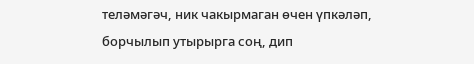теләмәгәч, ник чакырмаган өчен үпкәләп, борчылып утырырга соң, дип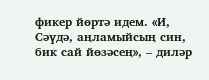фикер йөртә идем. «И, Сәүдә, аңламыйсың син, бик сай йөзәсең», – диләр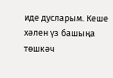иде дусларым. Кеше хәлен үз башыңа төшкәч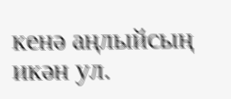кенә аңлыйсың икән ул.